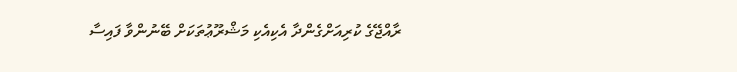ރާއްޖޭގެ ކުރިއަށްގެންދާ އެކިއެކި މަޝްރޫޢުތަކަށް ބޭނުންވާ ފައިސާ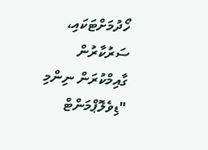ހޯދުމަށްޓަކައި، ސަރުކާރުން ގާއިމްކުރަން ނިންމި "ޑިވެލޮޕްމަންޓް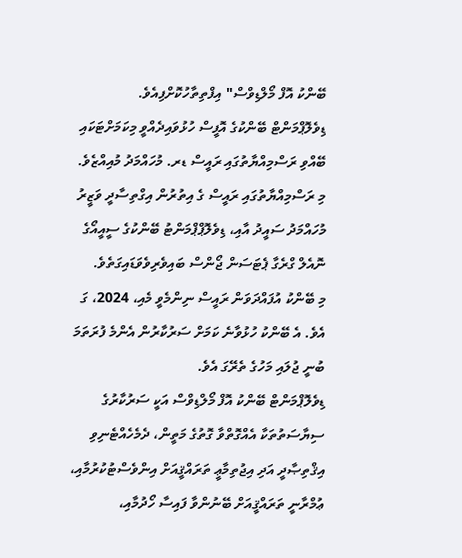ބޭންކު އޮފް މޯލްޑިވްސް" އިފްތިތާހުކޮށްފިއެވެ.
ޑިވެލޮޕްމަންޓް ބޭންކުގެ އޮފީސް ހުޅުވައިދެއްވީ މިކަމަށްޓަކައި ބޭއްވި ރަސްމިއްޔާތުގައި ރައީސް ޑރ. މުހައްމަދު މުއިއްޒެވެ.
މި ރަސްމިއްޔާތުގައި ރައީސް ގެ އިތުރުން އިގްތިސާދީ ވަޒީރު މުހައްމަދު ސައީދު އާއި، ޑިވެލޮޕްޕްމަންޓު ބޭންކުގެ ސީއީއޯގެ ނޮއެލް ގްރެގާ ޕެޓަސަން ޖޯންސް ބައިވެރިވެވަޑައިގަތެވެ.
މި ބޭންކު އުފައްދަވަން ރައީސް ނިންމެވީ މެއި، 2024، ގަ އެވެ. އެ ބޭންކު ހުޅުވާނެ ކަމަށް ސަރުކާރުން އެންމެ ފުރަތަމަ ބުނީ ޖުލައި މަހުގެ ތެރޭގަ އެވެ.
ޑިވެލޮޕްމަންޓް ބޭންކު އޮފް މޯލްޑިވްސް އަކީ ސަރުކާރުގެ ސިޔާސަތުތަކާ އެއްގޮތްވާ ގޮތުގެ މަތީން، ދެމެހެއްޓެނިވި އިޤްތިޞާދީ އަދި އިޖުތިމާޢީ ތަރައްޤީއަށް އިންވެސްޓުކުރުމާއި، ޢުމްރާނީ ތަރައްޤީއަށް ބޭނުންވާ ފައިސާ ހޯދުމާއި،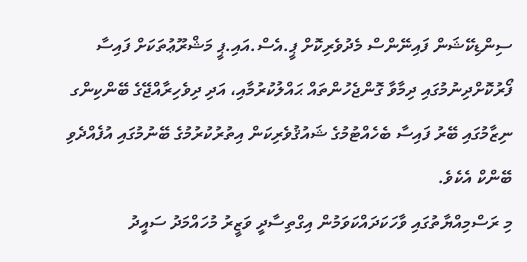ސިންޑިކޭޝަން ފައިނޭންސް މެދުވެރިކޮށް ޕީ.އެސް.އައި.ޕީ މަޝްރޫޢުތަކަށް ފައިސާ ފޯރުކޮށްދިނުމުގައި ދިމާވާ ގޮންޖެހުންތައް ޙައްލުކުރުމާއި، އަދި ދިވެހިރާއްޖޭގެ ބޭންކިންގ ނިޒާމުގައި ބޭރު ފައިސާ ބެހެއްޓުމުގެ ޝައުޤުވެރިކަން އިތުރުކުރުމުގެ ބޭނުމުގައި އުފެއްދެވި ބޭންކް އެކެވެ.
މި ރަސްމިއްޔާތުގައި ވާހަކަދައްކަވަމުން އިގްތިސާދީ ވަޒީރު މުހައްމަދު ސައީދު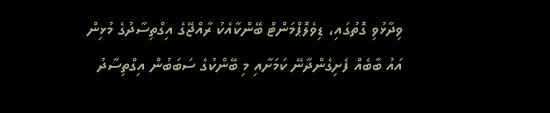ވިދާޅުވި ގޮތުގައި، ޑިވެލޮޕްމަންޓް ބޭންކާއެކު ރާއްޖޭގެ އިގްތިސާދުގެ މުޅިން އައު ބާބެއް ފެށިގެންދާނޭ ކަމަށާއި މި ބޭންކުގެ ސަބަބުން އިގްތިސާދު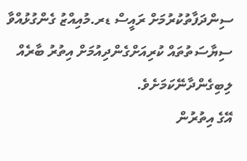ސިންދަފާތުކުރުމަށް ރައީސް ޑރ.މުއިއްޒު ގެންގުޅުއްވާ ސިޔާސަތުތައް ކުރިއަށްގެންދިއުމަށް އިތުރު ބާރެއް ލިބިގެންދާނޭކަމަށެވެ.
އޭގެ އިތުރުން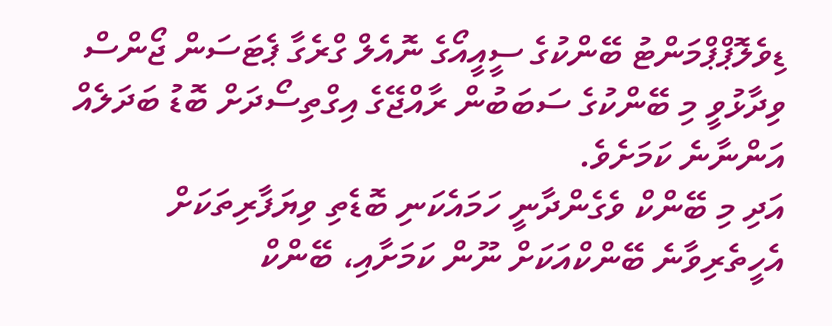ޑިވެލޮޕްޕްމަންޓު ބޭންކުގެ ސީއީއޯގެ ނޮއެލް ގްރެގާ ޕެޓަސަން ޖޯންސް ވިދާޅުވީ މި ބޭންކުގެ ސަބަބުން ރާއްޖޭގެ އިގްތިސޯދަށް ބޮޑު ބަދަލެއް އަންނާނެ ކަމަށެވެ.
އަދި މި ބޭންކް ވެގެންދާނީ ހަމައެކަނި ބޮޑެތި ވިޔަފާރިތަކަށް އެހީތެރިވާނެ ބޭންކްއަކަށް ނޫން ކަމަށާއި، ބޭންކް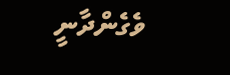ވެގެންދާނީ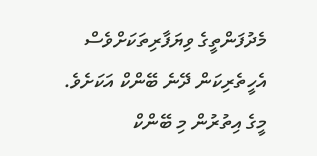މެދުފަންތީގެ ވިޔަފާރިތަކަށްވެސް އެހީތެރިކަން ދޭނެ ބޭންކް އަކަށެވެ. މީގެ އިތުރުން މި ބޭންކް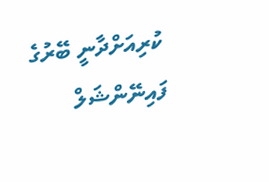ކުރިއަށްދާނީ ބޭރުގެ ފައިނޭންޝަލް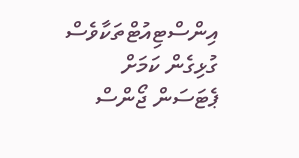އިންސްޓިއުޓްތަކާވެސް ގުޅިގެން ކަމަށް ޕެޓަސަން ޖޯންސް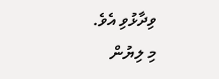ވިދާޅުވި އެވެ.
މި ލިޔުން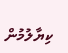ކިޔާލުމުން